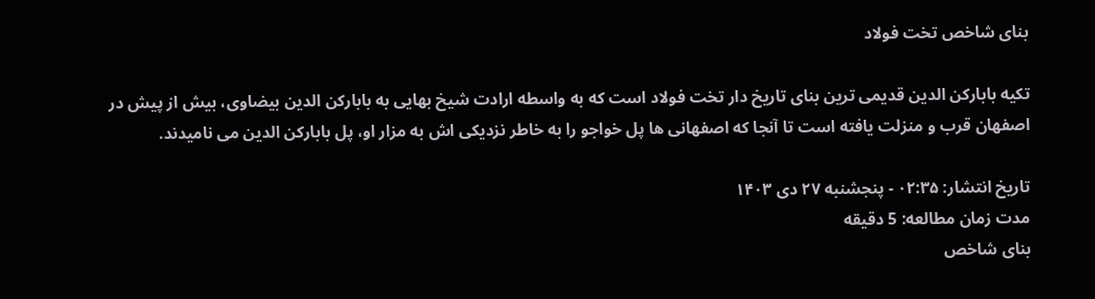بنای شاخص تخت فولاد

تکیه بابارکن الدین قدیمی ترین بنای تاریخ دار تخت فولاد است که به واسطه ارادت شیخ بهایی به بابارکن الدین بیضاوی، بیش از پیش در اصفهان قرب و منزلت یافته است تا آنجا که اصفهانی ها پل خواجو را به خاطر نزدیکی اش به مزار او، پل بابارکن الدین می نامیدند.

تاریخ انتشار: ۰۲:۳۵ - پنجشنبه ۲۷ دی ۱۴۰۳
مدت زمان مطالعه: 5 دقیقه
بنای شاخص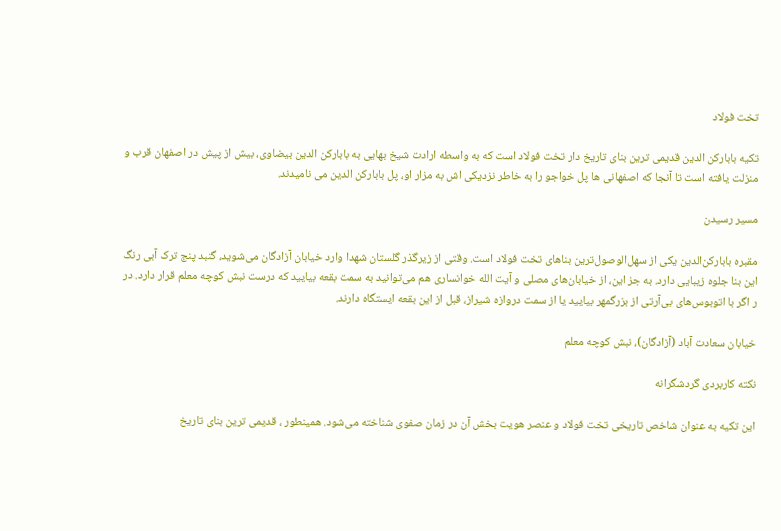تخت فولاد

تکیه بابارکن الدین قدیمی ترین بنای تاریخ دار تخت فولاد است که به واسطه ارادت شیخ بهایی به بابارکن الدین بیضاوی، بیش از پیش در اصفهان قرب و منزلت یافته است تا آنجا که اصفهانی ها پل خواجو را به خاطر نزدیکی اش به مزار او، پل بابارکن الدین می نامیدند.

مسیر رسیدن

مقبره بابارکن‌الدین یکی از سهل‌الوصول‌ترین بناهای تخت فولاد است. وقتی از زیرگذر گلستان شهدا وارد خیابان آزادگان می‌شوید، گنبد پنج ترک آبی رنگ این بنا جلوه زیبایی دارد. به جز این، از خیابان‌های مصلی و آیت الله خوانساری هم می‌توانید به سمت بقعه بیایید که درست نبش کوچه معلم قرار دارد. در ر اگر با اتوبوس‌های بی‌آرتی از بزرگمهر بیایید یا از سمت دروازه شیراز، قبل از این بقعه ایستگاه دارند.

خیابان سعادت آباد (آزادگان)، نبش کوچه معلم

نکته کاربردی گردشگرانه

این تکیه به عنوان شاخص تاریخی تخت فولاد و عنصر هویت بخش آن در زمان صفوی شناخته می‌شود. همینطور ، قدیمی ترین بنای تاریخ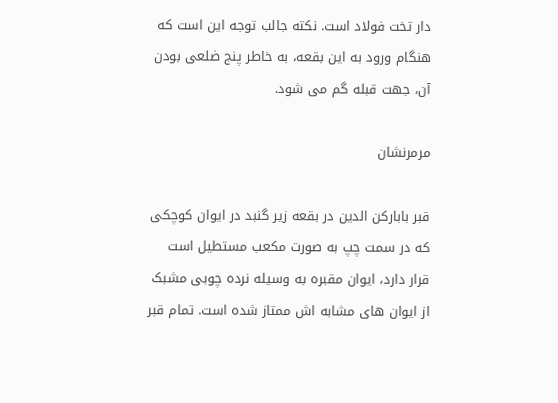دار تخت فولاد است. نکته جالب توجه این است که هنگام ورود به این بقعه، به خاطر پنج ضلعی بودن آن، جهت قبله گم می شود.

مرمرنشان

قبر بابارکن الدین در بقعه زیر گنبد در ایوان کوچکی که در سمت چپ به صورت مکعب مستطیل است قرار دارد، ایوان مقبره به وسیله نرده چوبی مشبک از ایوان های مشابه اش ممتاز شده است. تمام قبر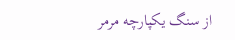از سنگ یکپارچه مرمر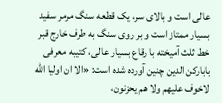عالی است و بالای سر، یک قطعه سنگ مرمر سفید بسیار ممتاز است و بر روی سنگ به طرف خارج قبر خط ثلث آمیخته با رقاع بسیار عالی، کتیبه معرفی بابارکن الدین چنین آورده شده است: «الا ان اولیا الله لاخوف علیهم ولا هم یحزنون،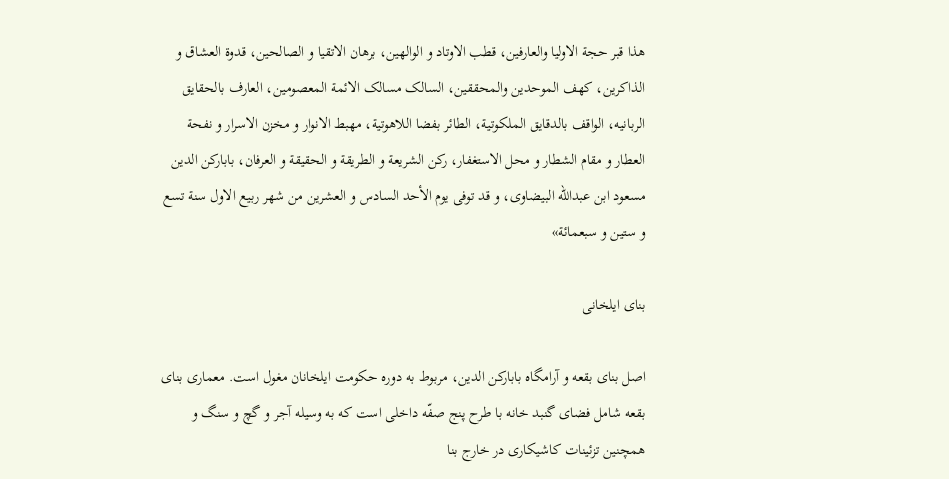هذا قبر حجة الاولیا والعارفین، قطب الاوتاد و الوالهین، برهان الاتقیا و الصالحین، قدوة العشاق و الذاکرین، کهف الموحدین والمحققین، السالک مسالک الائمة المعصومین، العارف بالحقایق الربانیه، الواقف بالدقایق الملکوتیة، الطائر بفضا اللاهوتیة، مهبط الانوار و مخزن الاسرار و نفحة العطار و مقام الشطار و محل الاستغفار، رکن الشریعة و الطریقة و الحقیقة و العرفان، بابارکن الدین مسعود ابن عبدالله البیضاوی، و قد توفی یوم الأحد السادس و العشرین من شهر ربیع الاول سنة تسع و ستین و سبعمائة»

بنای ایلخانی

اصل بنای بقعه و آرامگاه بابارکن الدین، مربوط به دوره حکومت ایلخانان مغول است. معماری بنای بقعه شامل فضای گنبد خانه با طرح پنج صفّه داخلی است که به وسیله آجر و گچ و سنگ و همچنین تزئینات کاشیکاری در خارج بنا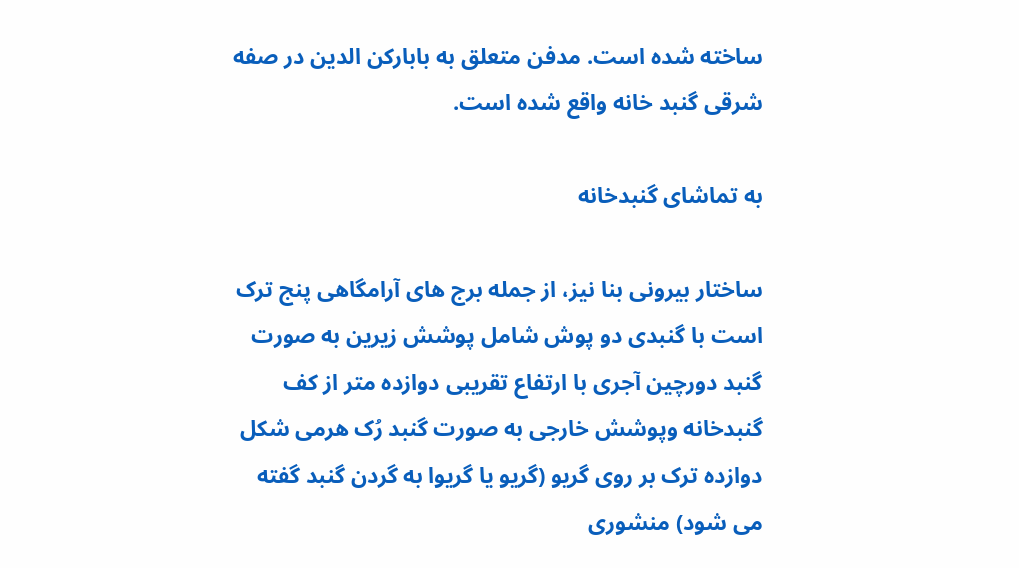ساخته شده است. مدفن متعلق به بابارکن الدین در صفه شرقی گنبد خانه واقع شده است.

به تماشای گنبدخانه

ساختار بیرونی بنا نیز، از جمله برج های آرامگاهی پنج ترک است با گنبدی دو پوش شامل پوشش زیرین به صورت گنبد دورچین آجری با ارتفاع تقریبی دوازده متر از کف گنبدخانه وپوشش خارجی به صورت گنبد رُک هرمی شکل دوازده ترک بر روی گریو (گریو یا گریوا به گردن گنبد گفته می شود) منشوری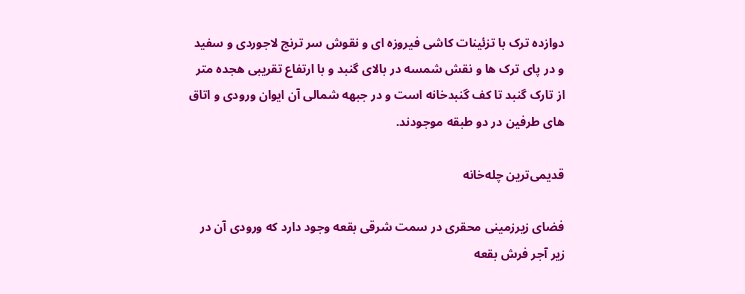دوازده ترک با تزئینات کاشی فیروزه ای و نقوش سر ترنج لاجوردی و سفید و در پای ترک ها و نقش شمسه در بالای گنبد و با ارتفاع تقریبی هجده متر از تارک گنبد تا کف گنبدخانه است و در جبهه شمالی آن ایوان ورودی و اتاق های طرفین در دو طبقه موجودند.

قدیمی‌ترین چله‌خانه

فضای زیرزمینی محقری در سمت شرقی بقعه وجود دارد که ورودی آن در زیر آجر فرش بقعه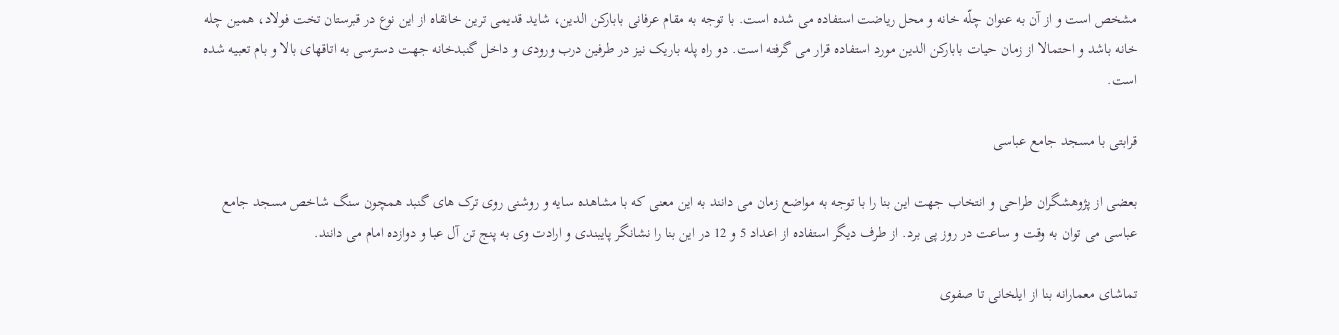مشخص است و از آن به عنوان چلّه خانه و محل ریاضت استفاده می شده است. با توجه به مقام عرفانی بابارکن الدین، شاید قدیمی ترین خانقاه از این نوع در قبرستان تخت فولاد، همین چله خانه باشد و احتمالا از زمان حیات بابارکن الدین مورد استفاده قرار می گرفته است. دو راه پله باریک نیز در طرفین درب ورودی و داخل گنبدخانه جهت دسترسی به اتاقهای بالا و بام تعبیه شده است.

قرابتی با مسجد جامع عباسی

بعضی از پژوهشگران طراحی و انتخاب جهت این بنا را با توجه به مواضع زمان می دانند به این معنی که با مشاهده سایه و روشنی روی ترک های گنبد همچون سنگ شاخص مسجد جامع عباسی می توان به وقت و ساعت در روز پی برد. از طرف دیگر استفاده از اعداد 5 و 12 در این بنا را نشانگر پایبندی و ارادت وی به پنج تن آل عبا و دوازده امام می دانند.

تماشای معمارانه بنا از ایلخانی تا صفوی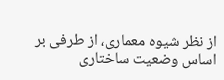از نظر شیوه معماری، از طرفی بر اساس وضعیت ساختاری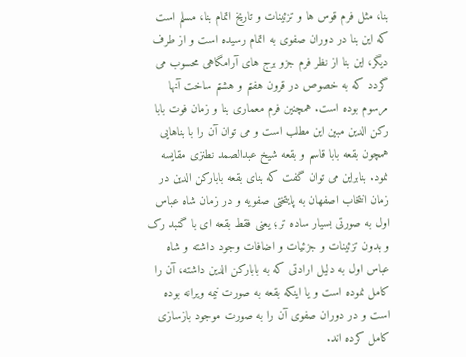بنا، مثل فرم قوس ها و تزئینات و تاریخ اتمام بنا، مسلم است که این بنا در دوران صفوی به اتمام رسیده است و از طرف دیگر، این بنا از نظر فرم جزو برج های آرامگاهی محسوب می گردد که به خصوص در قرون هفتم و هشتم ساخت آنها مرسوم بوده است. همچنین فرم معماری بنا و زمان فوت بابا رکن الدین مبین این مطلب است و می توان آن را با بناهایی همچون بقعه بابا قاسم و بقعه شیخ عبدالصمد نطنزی مقایسه نمود. بنابراین می توان گفت که بنای بقعه بابارکن الدین در زمان انتخاب اصفهان به پایتختی صفویه و در زمان شاه عباس اول به صورتی بسیار ساده تر؛ یعنی فقط بقعه ای با گنبد رک و بدون تزئینات و جزئیات و اضافات وجود داشته و شاه عباس اول به دلیل ارادتی که به بابارکن الدین داشته، آن را کامل نموده است و یا اینکه بقعه به صورت نیمه ویرانه بوده است و در دوران صفوی آن را به صورت موجود بازسازی کامل کرده اند.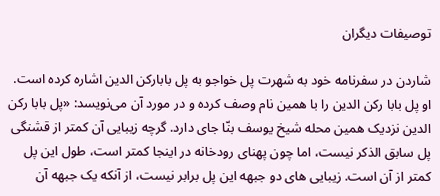توصیفات دیگران

شاردن در سفرنامه خود به شهرت پل خواجو به پل بابارکن الدین اشاره کرده است. او پل بابا رکن الدین را با همین نام وصف کرده و در مورد آن می‌نویسد: «پل بابا رکن الدین نزدیک همین محله شیخ یوسف بنّا جاى دارد. گرچه زیبایى آن کمتر از قشنگى پل سابق الذکر نیست، اما چون پهناى رودخانه در اینجا کمتر است، طول این پل کمتر از آن است. زیبایی هاى دو جبهه این پل برابر نیست، از آنکه یک جبهه آن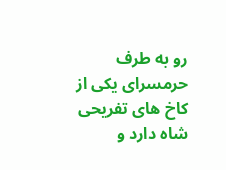رو به طرف حرمسراى یکى از کاخ هاى تفریحى شاه دارد و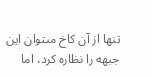تنها از آن کاخ مىتوان این جبهه را نظاره کرد، اما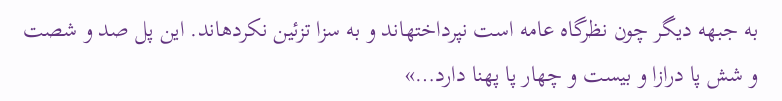به جبهه دیگر چون نظرگاه عامه است نپرداختهاند و به سزا تزئین نکردهاند. این پل صد و شصت و شش پا درازا و بیست و چهار پا پهنا دارد…»